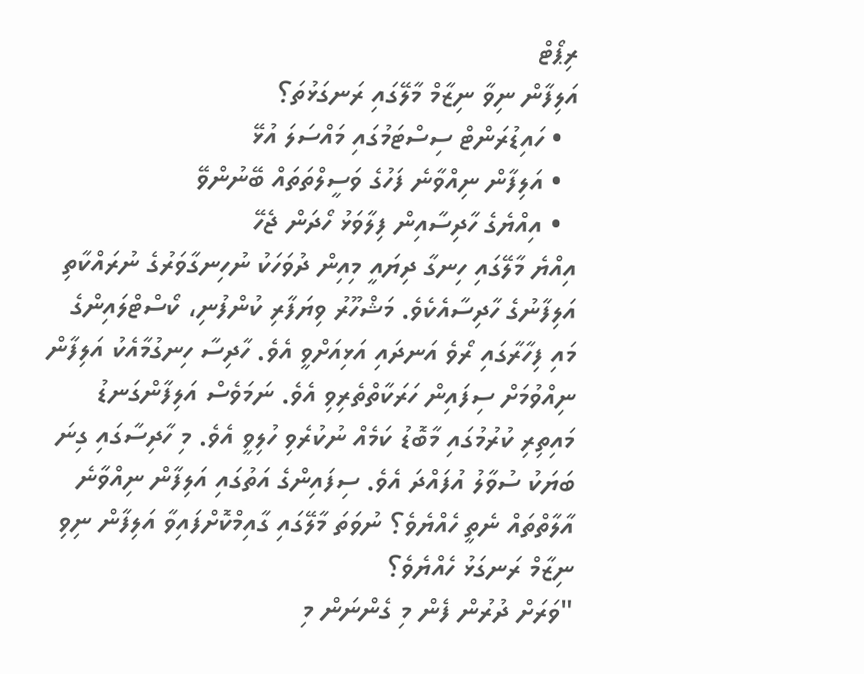ރިޕޯޓް
އަލިފާން ނިވާ ނިޒާމް މާލޭގައި ރަނގަޅުތަ؟
  • ހައިޑުރަންޓް ސިސްޓަމުގައި މައްސަލަ އުޅޭ
  • އަލިފާން ނިއްވާނެ ފަހުގެ ވަސީލްތަތައް ބޭނުންވޭ
  • އިއްޔެގެ ހާދިސާއިން ފިލާވަޅު ހޯދަން ޖެހޭ
އިއްޔެ މާލޭގައި ހިނގާ ދިޔައީ މިއިން ދުވަހަކު ނުހިނގާވަރުގެ ނުރައްކާތި އަލިފާނުގެ ހާދިސާއެކެވެ. މަޝްހޫރު ވިޔަފާރި ކުންފުނި، ކޯސްޓްލައިންގެ މައި ފިހާރާގައި ރޯވެ އަނދައި އަޅިއަށްވީ އެވެ. ހާދިސާ ހިނގުމާއެކު އަލިފާން ނިއްވުމަށް ސިފައިން ހަރަކާތްތެރިވި އެވެ. ނަމަވެސް އަލިފާންގަނޑު މައިތިރި ކުރުމުގައި މާބޮޑު ކަމެއް ނުކުރެވި ހުލިވީ އެވެ. މި ހާދިސާގައި ގިނަ ބަޔަކު ސުވާލު އުފައްދަ އެވެ. ސިފައިންގެ އަތުގައި އަލިފާން ނިއްވާނެ އާލާތްތައް ނެތީ ހެއްޔެވެ؟ ނުވަތަ މާލޭގައި ގާއިމްކޮށްފައިވާ އަލިފާން ނިވި ނިޒާމް ރަނގަޅު ހެއްޔެވެ؟
"ވަރަށް ދުރުން ފެން މި ގެންނަން މި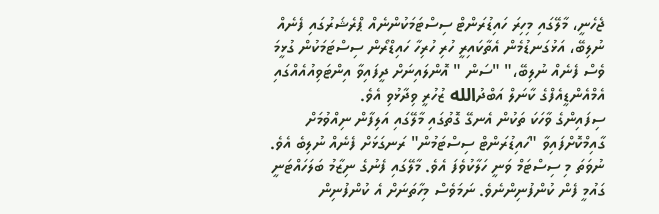ޖެހެނީ، މާލޭގައި މިހިރަ ހައިޑުރަންޓް ސިސްޓަމަކުންނެއް ޕްރެޝަރުގައި ފެނެއް ނުލިބޭ، އަޅުގަނޑުމެން އެތާކައިރީ ހުރި ހުރިހާ ހައިޑްރޯން ސިސްޓަމަކުން ގުޅީމަ ވެސް ފެނެއް ނުލިބޭ،" "ސަން " އޮންލައިނަށް ދީފައިވާ އިންޓަވިއުއެއްގައި އެމްއެންޑީއެފްގެ ކާނަލް އަބްދުالله ޒުހުރީ ވިދާޅުވި އެވެ.
ސިފައިންގެ ވާހަކަ ތަކުން އެނގޭ ގޮތުގައި މާލޭގައި އަލިފާން ނިއްވުމަށް ގާއިމްކޮށްފައިވާ "ހައިޑުރަންޓް ސިސްޓަމުން" ރަނގަޅަށް ފެނެއް ނުލިބެ އެވެ. ނުވަތަ މި ސިސްޓަމް ވަނީ ހަލާކުވެފަ އެވެ. މާލޭގައި ފެނުގެ ނިޒާމު ބަލަހައްޓަނީ ގައުމީ ފެން ކުންފުނިންނެވެ. ނަމަވެސް މިހާތަނަށް އެ ކުންފުނިން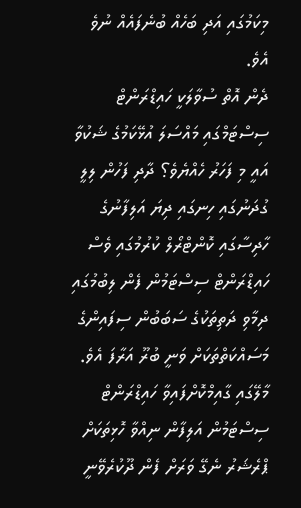މިކަމުގައި އަދި ބަހެއް ބުނެފައެއް ނުވެ އެވެ.
ދެން އޮތް ސުވާލަކީ ހައިޑްރަންޓް ސިސްޓަމްގައި މައްސަލަ އުޅޭކަމުގެ ޝަކުވާ އައީ މި ފަހަރު ހެއްޔެވެ؟ ދާދި ފަހުން ލިލީ ގުދަނުގައި ހިނގައި ދިޔަ އަލިފާނުގެ ހާދިސާގައި ކޮންޓްރޯލް ކުރުމުގައި ވެސް ހައިޑްރަންޓް ސިސްޓަމުން ފެން ލިބުމުގައި ދިމާވި ދަތިތަކުގެ ސަބަބުން ސިފައިންގެ މަސައްކަތްތަކަށް ވަނީ ބުރޫ އަރާފަ އެވެ.
މާލޭގައި ގާއިމްކޮށްފައިވާ ހައިޑްރަންޓް ސިސްޓަމުން އަލިފާން ނިއްވާ ހޮޅިތަކަށް ޕްރެޝަރު ނެގޭ ވަރަށް ފެން ދޫކުރެވޭނީ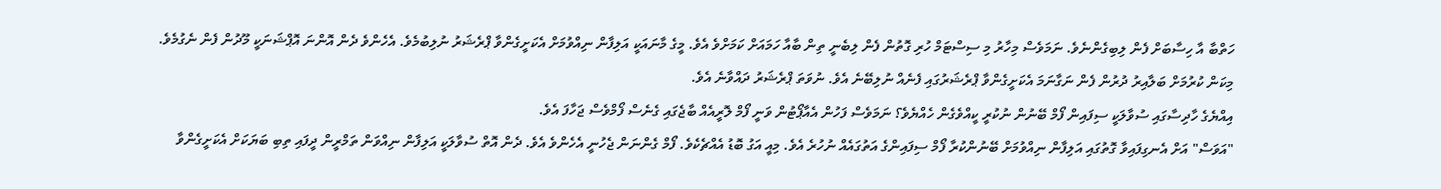ހަތްބާ އާ ހިސާބަށް ފެން ލިބިގެންނެވެ. ނަމަވެސް މިހާރު މި ސިސްޓަމް ހުރި ގޮތުން ފެން ލިބެނީ ތިން ބާއާ ހަމައަށް ކަމަށްވެ އެވެ. މީގެ މާނައަކީ އަލިފާން ނިއްވުމަށް އެކަށީގެންވާ ޕްރެޝަރު ނުލިބުމެވެ. އެހެންވެ ދެން އޮންނަ އޮޕްޝަނަކީ މޫދުން ފެން ނެގުމެވެ. މިކަން ކުރުމަށް ބަލާއިރު ދުރުން ފެން ނަގާނަމަ އެކަށީގެންވާ ޕްރެޝަރުގައި ފެނެއް ނުލިބޭނެ އެވެ. ނުވަތަ ޕްރެޝަރު ދައްވާނެ އެވެ.
އިއްޔެގެ ހާދިސާގައި ސުވާލަކީ ސިފައިން ފޯމް ބޭނުން ނުކުރީ ކީއްވެގެން ހެއްޔެވެ؟ ނަމަވެސް ފަހުން އެއާޕޯޓުން ވަނީ ފޯމް ލޮރީއެއް ބާޖެގައި ގެނެސް ފޯމްވެސް ޖަހާފަ އެވެ.
"އަވަސް" އަށް އެނގިފައިވާ ގޮތުގައި އަލިފާން ނިއްވުމަށް ބޭނުންކުރާ ފޯމް ސިފައިންގެ އަތުގައެއް ނުހުރެ އެވެ. މިއީ އަގު ބޮޑު އެއްޗެކެވެ. ފޯމް ގެންނަން ޖެހުނީ އެހެންވެ އެވެ. ދެން އޮތް ސުވާލަކީ އަލިފާން ނިއްވަން ތަމްރީން ދީފައި ތިބި ބަޔަކަށް އެކަށީގެންވާ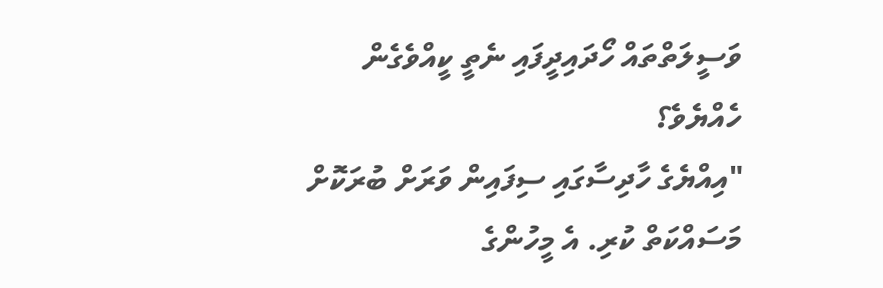ވަސީލަތްތައް ހޯދައިދީފައި ނެތީ ކީއްވެގެން ހެއްޔެވެ؟
"އިއްޔެގެ ހާދިސާގައި ސިފައިން ވަރަށް ބުރަކޮށް މަސައްކަތް ކުރި. އެ މީހުންގެ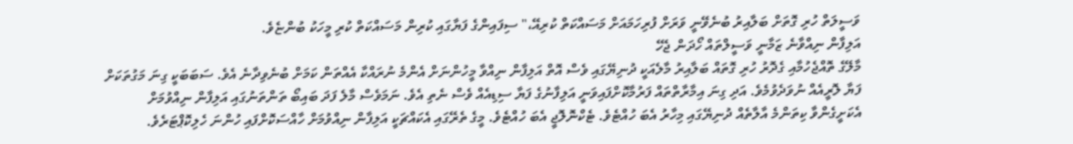ވަސީލަތް ހުރި ގޮތަށް ބަލާއިރު ބުނެވޭނީ ވަރަށް ފުރިހަމައަށް މަސައްކަތް ކުރިއޭ،" ސިފައިންގެ ފަޔާގައި ކުރިން މަސައްކަތް ކުރި މީހަކު ބުންޏެވެ.
އަލިފާން ނިއްވާނެ ޒަމާނީ ވަސީލްތައް ހޯދަން ޖެހޭ
މާލޭގެ ތޮއްޖެހުމާއި ގެދޮރު ހުރި ގޮތައް ބަލާއިރު މާލެއަކީ ދުނިޔޭގައި ވެސް އޮތް އަލިފާން ނިއްވާ މީހުންނަށް އެންމެ ނުރައްކާ އެއްތަން ކަމަށް ބުނެވިދާނެ އެވެ. ސަބަބަކީ ގިނަ މަގުތަކަށް ފަޔާ ލޮރީއެއް ނުވަދެވުމެވެ. އަދި ގިނަ އިމާރާތްތައް ފަރުމާކޮށްފައިވަނީ އަލިފާނުގެ ފަޔާ ސިޑިއެއް ވެސް ނެތި އެވެ. ނަމަވެސް މާލެ ފަދަ ބައިބޯ ތަންތަނުގައި އަލިފާން ނިއްވުމަށް އެކަށީގެންވާ ކިތަންމެ އާލާތެއް ދުނިޔޭގައި މިހާރު އެބަ ހުއްޓެވެ. ޓެކްނޮލޮޖީ އެބަ ހުއްޓެވެ. މީގެ ތެރޭގައި އެކައްޗަކީ އަލިފާން ނިއްވުމަށް ހާއްސަކޮށްފައި ހުންނަ ހެލިކޮޕްޓަރެވެ.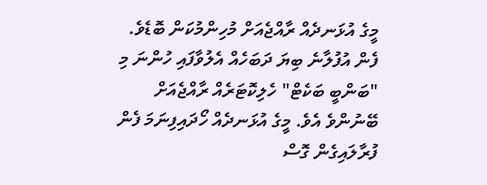މީގެ އުޅަނދެއް ރާއްޖެއަށް މުހިންމުކަން ބޮޑެވެ.
ފެން އުފުލާނެ ބިޔަ ދަބަހެއް އެލުވާފައި ހުންނަ މި "ބަންބީ ބަކެޓް" ހެލިކޮޓަރެއް ރާއްޖެއަށް ބޭނުންވެ އެވެ. މީގެ އުޅަނދެއް ހޯދައިފިނަމަ ފެން ފުރާލައިގެން ގޮސް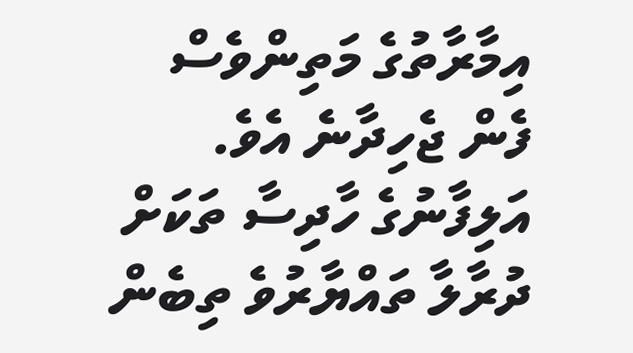އިމާރާތުގެ މަތިންވެސް ފެން ޖެހިދާނެ އެވެ.
އަލިފާނުގެ ހާދިސާ ތަކަށް ދުރާލާ ތައްޔާރުވެ ތިބެން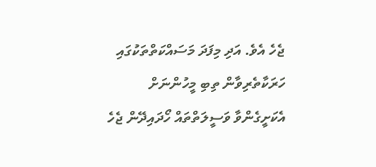ޖެހެ އެވެ. އަދި މިފަދަ މަސައްކަތްތަކުގައި ހަރަކާތެރިވާން ތިބި މީހުންނަށް އެކަށީގެންވާ ވަސީލަތްތައް ހޯދައިދޭން ޖެހެ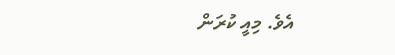އެވެ. މިއީ ކުރަން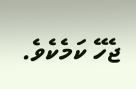ޖެހޭ ކަމެކެވެ.